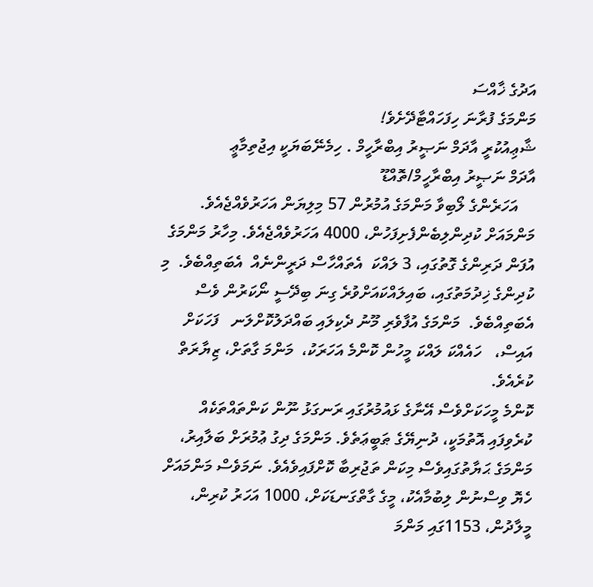އަދުގެ ޚާއްސަ
މަންމަގެ ފުރާނަ ހިފަހައްޓާދޭށެވެ!
ޝާޢިއުކުރީ އާދަމް ނަޞީރު އިބްރާހީމް . ހިމެނޭބަޔަކީ އިޖުތިމާޢީ
އާދަމް ނަޞީރު އިބްރާހީމް/ތޮއްޑޫ
    އަހަރެންގެ ލޯބިވާ މަންމަގެ އުމުރުން 57 މިލިޔަން އަހަރުވެއްޖެއެވެ. މަންމައަށް ކުދިންލިބެންފެށިފަހުން، 4000 އަހަރުވެއްޖެއެވެ. މިހާރު މަންމަގެ އުފަން ދަރިންގެ ގޮތުގައި، 3 ލައްކަ  އެތައްހާސް ދަރީންނެއް  އެބަތިއްބެވެ.  މި ކުދިންގެ ޚިދުމަތުގައި، ބައިލައްކައަށްވުރެ ގިނަ ބިދޭސީ ނޯކަރުން ވެސް އެބަތިއްބެވެ.  މަންމަގެ އުފާވެރި މޫނު ދެކިލައި ބައްދަލުކޮށްލަނ   ފަހަކަށް އައިސް،   ހައެއްކަ ލައްކަ މީހުން ކޮންމެ އަހަރަކު،  މަންމަ ގާތަށް، ޒިޔާރަތް ކުރެއެވެ.
ކޮންމެ މީހަކަށްވެސް އޭނާގެ ޅައުމުރުގައި ރަނގަޅު ނޫން ކަންތައްތަކެއް ކުރެވިފައި އޮތުމަކީ، ދުނިޔޭގެ ޠަބީޢަތެވެ. މަންމަގެ ދިގު ޢުމުރަށް ބަލާއިރު، މަންމަގެ ޙަޔާތުގައިވެސް މިކަން ތަޖުރިބާ ކޮށްފައިވެއެވެ. ނަމަވެސް މަންމައަށް ހެޔޮ ވިސްނުން ލިބުމާއެކު، މީގެ ގާތްގަނޑަކަށް، 1000 އަހަރު ކުރިން، މީލާދުން، 1153ގައި މަންމަ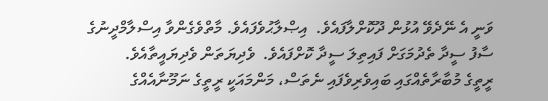ވަނީ އެ ނޭދެވޭ އުޅުން ދޫކޮށްލާފައެވެ.  އިޞްލާޙުވެފައެވެ. މާތްވެގެންވާ އިސްލާމްދީނުގެ ސާފު ސީދާ ތެދުމަގަށް ފައިތިލަ ސީދާ ކޮށްފައެވެ.  ވެދިޔަތަން ވެދިޔައީތާއެވެ.
ރީތީގެ މުބާރާތެއްގައި ބައިވެރިވެފައި ނެތަސް، މަންމައަކީ ރީތީގެ ނަމޫނާއެއްގެ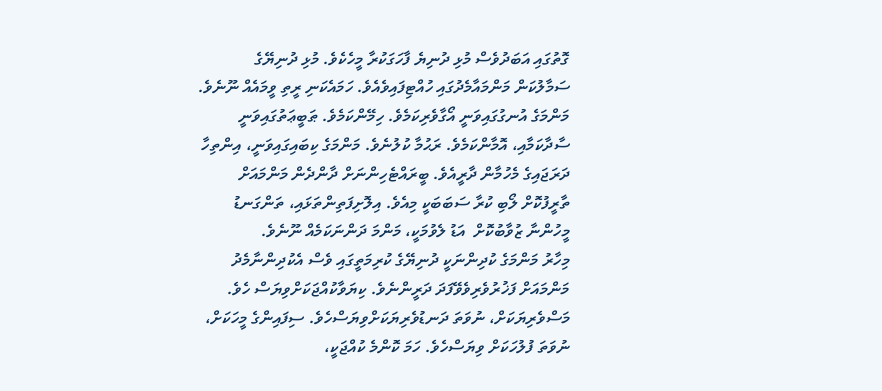ގޮތުގައި އަބަދުވެސް މުޅި ދުނިޔެ ފާހަގަކުރާ މީހެކެވެ. މުޅި ދުނިޔޭގެ ސަމާލުކަން މަންމައާމެދުގައި ހުއްޓިފައިވެއެވެ. ހަމައެކަނި ރީތި ވީމައެއް ނޫނެވެ.  މަންމަގެ އުނގުގައިވަނީ އޯގާވެރިކަމެވެ. ހިމޭންކަމެވެ. ޠަބީޢަތުގައިވަނީ ސާދާކަމާއި، އޮމާންކަމެވެ. ރަޙުމާ ކުލުނެވެ. މަންމަގެ ކިބައިގައިވަނީ، އިންތިހާ ދަރަޖައިގެ މެހުމާން ދާރީއެވެ. ބީރައްޓެހިންނަށް ދާންދެން މަންމައަށް ތާރީފުކޮށް ލޯބި ކުރާ ސަބަބަކީ މިއެވެ. އިލޮށިފަތިންތަޅައި، ތަންގަނޑު މީހުންނާ ޒުވާބުކޮށް  އަޑު ލެވުމަކީ، މަންމަ ދަންނަކަމެއް ނޫނެވެ.
މިހާރު މަންމަގެ ކުދިންނަކީ ދުނިޔޭގެ ކުރިމަތީގައި ވެސް އެކުދިންނާމެދު މަންމައަށް ފަޚުރުވެރިވެވޭފަދަ ދަރީންނެވެ. ކިޔަވާކުއްޖަކަށްވިޔަސް ހެވެ. މަސްވެރިޔަކަށް، ނުވަތަ ދަނޑުވެރިޔަކަށްވިޔަސްހެވެ. ސިފައިންގެ މީހަކަށް، ނުވަތަ ފުލުހަކަށް ވިޔަސްހެވެ. ހަމަ ކޮންމެ ކުއްޖަކީ،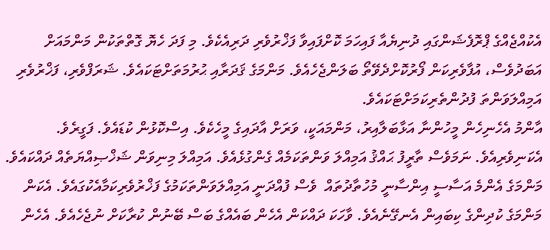އެކުއްޖެއްގެ ޕްރޮފެޝަންގައި ދުނިޔެއާ ފައިހަމަ ކޮށްފައިވާ ފަޚްރުވެރި ދަރިއެކެވެ. މި ފަދަ ހެޔޮ ގޮތްތަކުން މަންމައަށް  އަބަދުވެސް، އުފާވެރިކަން ފޯރުކޮށްދެވޭތޯ ބަލަންޖެހެއެވެ. މަންމަގެ ޤަދަރާއި ޙުރުމަތަށްޓަކައެވެ. ޝަރަފްވެރި، ފަޚްރުވެރި އަމިއްލަވަންތަ ފުދުންތެރިކަމަށްޓަކައެވެ.
އާންމު އެހެނިހެން މީހުންނާ އަޅާބަލާއިރު، މަންމައަކީ، ވަރަށް އާދައިގެ މީހެކެވެ. އިސްކޮޅުން ކުޑައެވެ. ފަގީރެވެ. އެކަނިވެރިއެވެ. ނަމަވެސް ތާރީފު ޙައްޤު އަމިއްލަ ވަންތަކަމެއް ގެންގުޅެއެވެ. އަމިއްލަ މިނިވަން ޝަޚްޞިއްޔަތެއް ދައްކައެވެ. މަންމަގެ އެންމެ އަސާސީ އިންސާނީ މުހުތާދުތައް  ވެސް ފުއްދަނީ އަމިއްލަވަންތަކަމުގެ ފަޚްރުވެރިކަމާއެކުގައެވެ. އެކަން މަންމަގެ ކުދިންގެ ކިބައިން އެނގޭނެއެވެ. ވާހަކަ ދައްކަން އެހެން ބައެއްގެ ބަސް ބޭނުން ކުރާކަށް ނުޖެހެއެވެ. އެހެން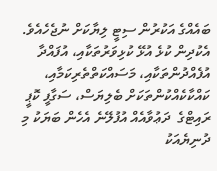ބައެއްގެ އަކުރުން ސިޓީ ލިޔާކަށް ނުޖެހެއެވެ. އެކުދިން ކުޅެ އުޅޭ ކުޅިވަރުތަކާއި، އުފައްދާ އުފެއްދުންތަކާއި، މަސައްކަތްތެރިކަމާއި، ކައްކާކެއްކުންތަކަށް ބެލިޔަސް، ސަގާފީ ކޮޕީ ރައިޓްގެ  ދަޢުވާއެއް އުފުލޭނެ އެހެން ބަޔަކު މި ދުނިޔެއަކު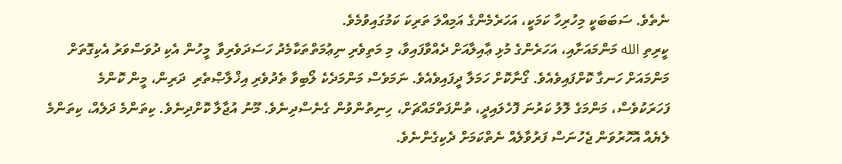ނެތެވެ. ސަބަބަކީ މިހުރިހާ ކަމަކީ، އަހަރެމެންގެ އަމިއްލަ ތަރިކަ ކަމުގައިވުމެވެ.
ކީރިތި الله މަންމައަށާއި، އަހަރެންގެ މުޅި ޢާއިލާއަށް ދެއްވާފައިވާ، މި މަތިވެރި ނިޢުމަތްތަކާމެދު ހަސަދަވެރިވާ  މީހުން އެކި ދުވަސްވަރު އެކިގޮތަށް މަންމައަށް ހަނގާ ކޮށްފައިވެއެވެ. ގޯނާކޮށް ހަމަލާ ދީފައިވެއެވެ. ނަމަވެސް މަންމަދެކެ ލޯބިވާ ތެދުވެރި އިޚްލާޞްތެރި  ދަރިން، މީން ކޮންމެ ފަހަރަކުވެސް، މަންމަގެ ލޮލު ކަރުނަ ފޮހެލައިދީ، ތުންފަތްމައްޗަށް، ހިނިތުންވުން ގެނެސްދިނެވެ. މޫނު އުޖާލާ ކޮށްދިނެވެ. ކިތަންމެ ދަލެއް، ކިތަންމެ ލެޔެއް އޮހޮރުވަން ޖެހުނަސް ފަރުވާލެއް ނެތްކަމަށް ދެކިގެންނެވެ.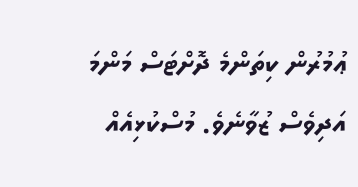ޢުމުރުން ކިތަންމެ ދޮށްޓަސް މަންމަ އަދިވެސް ޒުވާނެވެ. މުސްކުޅިއެއް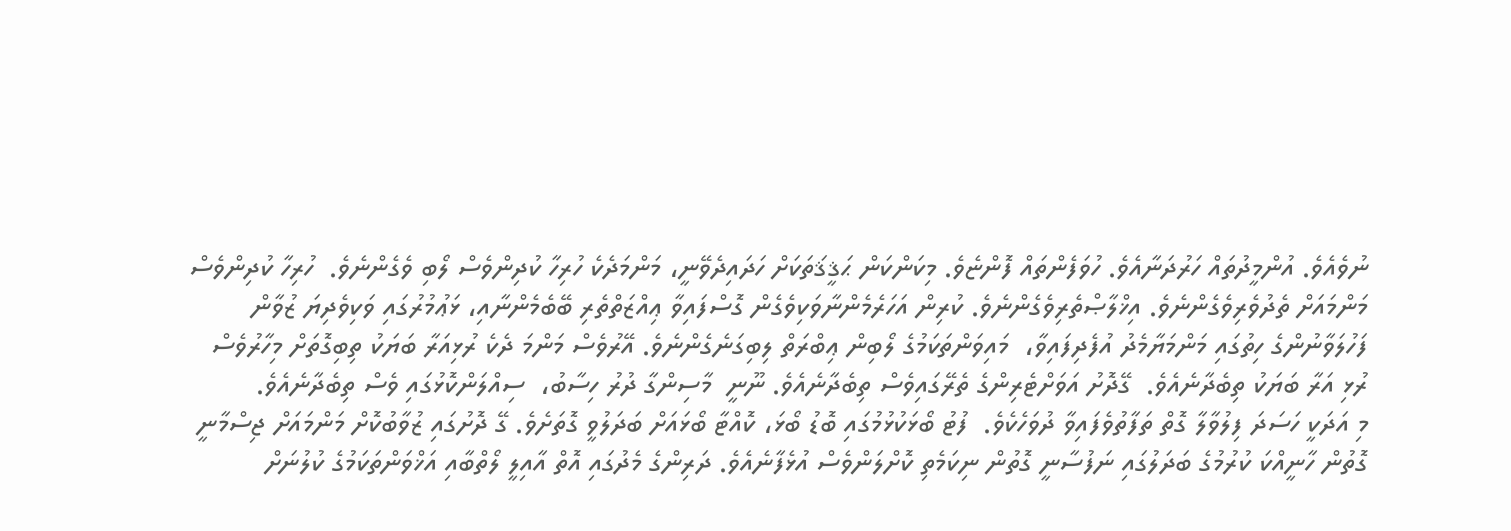ނުވެއެވެ. އުންމީދުތައް ހަރުދަނާއެވެ. ހުވަފެންތައް ފޮންޏެވެ. މިކަންކަން ޙަޤީޤަތަކަށް ހަދައިދެވޭނީ، މަންމަދެކެ ހުރިހާ ކުދިންވެސް ލޯބި ވެގެންނެވެ.  ހުރިހާ ކުދިންވެސް މަންމައަށް ތެދުވެރިވެގެންނެވެ. އިޚްލާޞްތެރިވެގެންނެވެ. ކުރިން އަހަރެމެންނާވަކިވެގެން ގޮސްފައިވާ ޢިއްޒަތްތެރި ބޭބެމެންނާއި، ޅަޢުމުރުގައި ވަކިވެދިޔަ ޒުވާން ފަހުލަވާނުންގެ ހިތުގައި މަންމަޔާމެދު އުފެދިފައިވާ،  މައިވަންތަކަމުގެ ލޯބިން ޢިބްރަތް ލިބިގަނެގެންނެވެ. އޭރުވެސް މަންމަ ދެކެ ރުޅިއަރާ ބަޔަކު ތިބިގޮތަށް މިހާރުވެސް ރުޅި އަރާ ބަޔަކު ތިބެދާނެއެވެ.  ގޭދޮށު އަވަށްޓެރިންގެ ތެރޭގައިވެސް ތިބެދާނެއެވެ. ނޫނީ  މާސިންގާ ދުރު ހިސާބު،  ސިއްލަންކޮޅުގައި ވެސް ތިބެދާނެއެވެ.
މި އަދަކީ ހަސަދަ ފިލުވާލާ ގޮތް ތަފާތުވެފައިވާ ދުވަހެކެވެ.  ފުޓު ބޯޅަކުޅުމުގައި ބޮޑު ބޯޅަ، ކޮއްޓާ ބޯޅައަށް ބަދަލުވީ ގޮތަށެވެ. ގޭ ދޮށުގައި ޒުވާބުކޮށް މަންމައަށް ޖިސްމާނީ ގޮތުން ހާނީއްކަ ކުރުމުގެ ބަދަލުގައި ނަފުސާނީ ގޮތުން ނިކަމެތި ކޮށްލަންވެސް އުޅެފާނެއެވެ. ދަރިންގެ މެދުގައި އޮތް އާއިލީ ލޯތްބާއި އަޚްވަންތަކަމުގެ ކުލުނަށް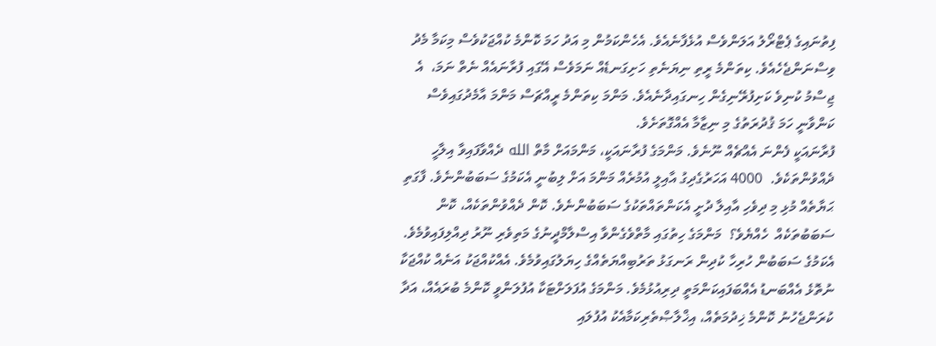ފިތުނައިގެ ޕެޓްރޯލު އަލަންވެސް އުޅެފާނެއެވެ. އެހެންކަމުން މި އަދު ހަމަ ކޮންމެ ކުއްޖަކުވެސް މިކަމާ މެދު ވިސްނަންޖެހެއެވެ. ކިތަންމެ ރީތި ނިޔަނެތި ހަށިގަނޑެއް ނަމަވެސް އޭގައި ފުރާނައެއް ނެތް ނަމަ،  އެ ޖިސްމު ކުނިވެ ކަށިފުރޭނިގެން ހިނގައިދާނެއެވެ. މަންމަ ކިތަންމެ ރީއްޗަސް މަންމަ އާމެދުގައިވެސް ކަންވާނީ ހަމަ ޤުދުރަތުގެ މި ނިޒާމާ އެއްގޮތަށެވެ.
ފުރާނައަކީ ފެންނަ އެއްޗެއް ނޫނެވެ. މަންމަގެ ފުރާނައަކީ، މަންމައަށް މާތް الله ދެއްވާފައިވާ އިލާހީ ދެއްވުންތަކެވެ.  4000 އަހަރުގެދިގު އާއިލީ އުމުރެއް މަންމަ އަށް ލިބުނީ އެކަމުގެ ސަބަބުންނެވެ. ފާގަތި ޙަޔާތެއް މުޅި މި ދިވެހި އާއިލާ ދުށީ އެކަންތައްތަކުގެ ސަބަބުންނެވެ. ކޮން ދެއްވުންތަކެއް، ކޮން ސަބަބުތަކެއް  ހެއްޔެވެ؟  މަންމަގެ ހިތުގައި މާތްވެގެންވާ އިސްލާމްދީނުގެ މަތިވެރި ނޫރު ދިއްލިފައިވުމެވެ. އެކަމުގެ ސަބަބުން ހުރިހާ ކުދިން ރަނގަޅު ތަރުބިއްޔަތެއްގެ ހިޔަލުގައިވުމެވެ. އެއްކުއްޖަކު އަނެއް ކުއްޖަކާ ނުތޮޅެ އެއްބަނޑު އެއްބަފައިކަންމަތީ ދިރިއުޅުމެވެ. މަންމަގެ އުފަލަށްޓަކާ އުފުލަންވީ ކޮންމެ ބުރައެއް، އަދާ ކުރަންޖެހުނު ކޮންމެ ޚިދުމަތެއް، އިޚްލާޞްތެރިކަމާއެކު އުފުލައި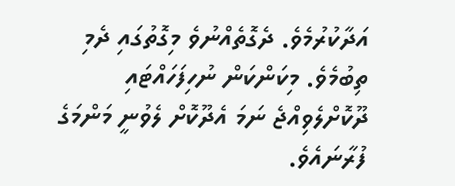އަދާކުރުމެވެ. ދެގޮތެއްނުވެ މިގޮތުގައި ދެމި ތިބުމެވެ. މިކަންކަން ނުހިފަހައްޓައި ދޫކޮށްލެވިއްޖެ ނަމަ އެދޫކޮށް ލެވުނީ މަންމަގެ ފުރާނައެވެ.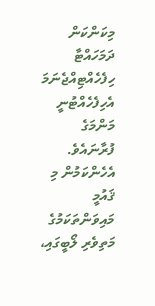މިކަންކަން ދަމަހައްޓާ ހިފެހެއްޓިއްޖެނަމަ އެހިފެހެއްޓުނީ މަންމަގެ ފުރާނައެވެ.  އެހެންކަމުން މި ޤައުމީ މައިވަންތަކަމުގެ މަތިވެރި ލޯބީގައި،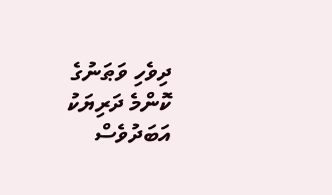ދިވެހި ވަޠަނުގެ ކޮންމެ ދަރިޔަކު އަބަދުވެސް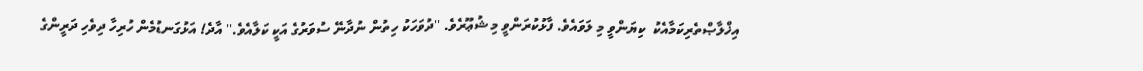އިޚްލާޞްތެރިކަމާއެކު  ކިޔަންވީ މި ލަވައެވެ. ފާޅުކުރަންވީ މި ޝުޢޫރެވެ. ''ދުވަހަކު ހިތުން ނުދާނޭ ސުވަރުގެ އަކީ ކަލާއެވެ.'' އާދެ! އަޅުގަނޑުމެން ހުރިހާ ދިވެހި ދަރީންގެ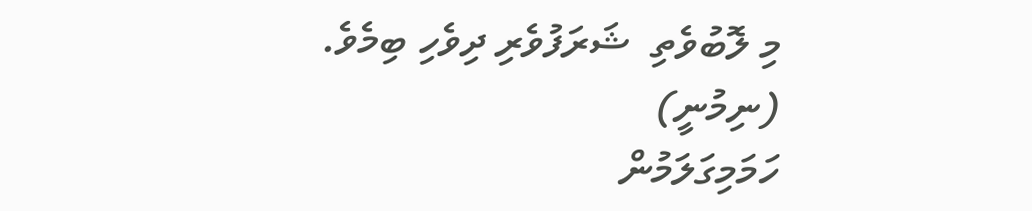މި ލޮބުވެތި  ޝަރަފުވެރި ދިވެހި ބިމެވެ.
(ނިމުނީ)
ހަމަމިގަލަމުން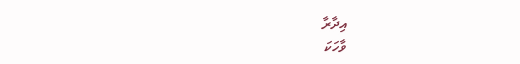އިދާރާ
ވާހަކަ